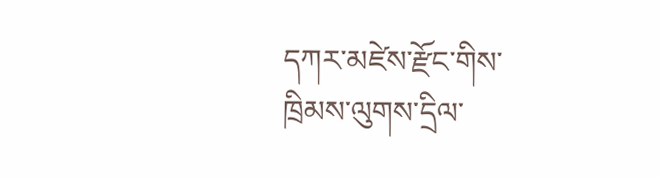དཀར་མཛེས་རྫོང་གིས་ཁྲིམས་ལུགས་དྲིལ་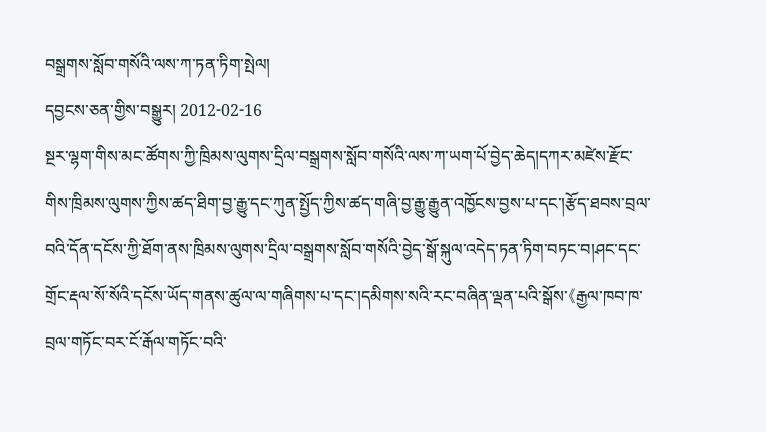བསྒྲགས་སློབ་གསོའི་ལས་ཀ་ཏན་ཏིག་སྤེལ།
དབྱངས་ཅན་གྱིས་བསྒྱུར། 2012-02-16
སྔར་ལྷག་གིས་མང་ཚོགས་ཀྱི་ཁྲིམས་ལུགས་དྲིལ་བསྒྲགས་སློབ་གསོའི་ལས་ཀ་ཡག་པོ་བྱེད་ཆེད།དཀར་མཛེས་རྫོང་གིས་ཁྲིམས་ལུགས་ཀྱིས་ཚད་ཐིག་བྱ་རྒྱུ་དང་ཀུན་སྤྱོད་ཀྱིས་ཚད་གཞི་བྱ་རྒྱུ་རྒྱུན་འཁྱོངས་བྱས་པ་དང་།རྩོད་ཐབས་བྲལ་བའི་དོན་དངོས་ཀྱི་ཐོག་ནས་ཁྲིམས་ལུགས་དྲིལ་བསྒྲགས་སློབ་གསོའི་བྱེད་སྒོ་སྐུལ་འདེད་ཏན་ཏིག་བཏང་བ།ཤང་དང་གྲོང་རྡལ་སོ་སོའི་དངོས་ཡོད་གནས་ཚུལ་ལ་གཞིགས་པ་དང་།དམིགས་སའི་རང་བཞིན་ལྡན་པའི་སྒོས་《རྒྱལ་ཁབ་ཁ་བྲལ་གཏོང་བར་ངོ་རྒོལ་གཏོང་བའི་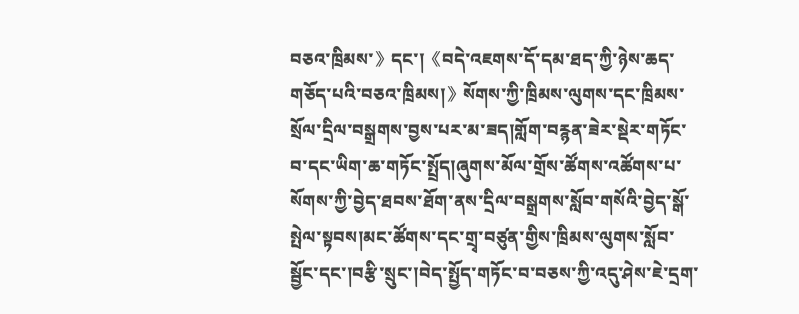བཅའ་ཁྲིམས་》དང་།《བདེ་འཇགས་དོ་དམ་ཐད་ཀྱི་ཉེས་ཆད་གཅོད་པའི་བཅའ་ཁྲིམས།》སོགས་ཀྱི་ཁྲིམས་ལུགས་དང་ཁྲིམས་སྲོལ་དྲིལ་བསྒྲགས་བྱས་པར་མ་ཟད།གློག་བརྙན་ཟེར་སྡེར་གཏོང་བ་དང་ཡིག་ཆ་གཏོང་སྤྲོད།ཞུགས་མོལ་གྲོས་ཚོགས་འཚོགས་པ་སོགས་ཀྱི་བྱེད་ཐབས་ཐོག་ནས་དྲིལ་བསྒྲགས་སློབ་གསོའི་བྱེད་སྒོ་སྤེལ་སྟབས།མང་ཚོགས་དང་གྲྭ་བཙུན་གྱིས་ཁྲིམས་ལུགས་སློབ་སྦྱོང་དང་།བརྩི་སྲུང་།བེད་སྤྱོད་གཏོང་བ་བཅས་ཀྱི་འདུ་ཤེས་ཇེ་དྲག་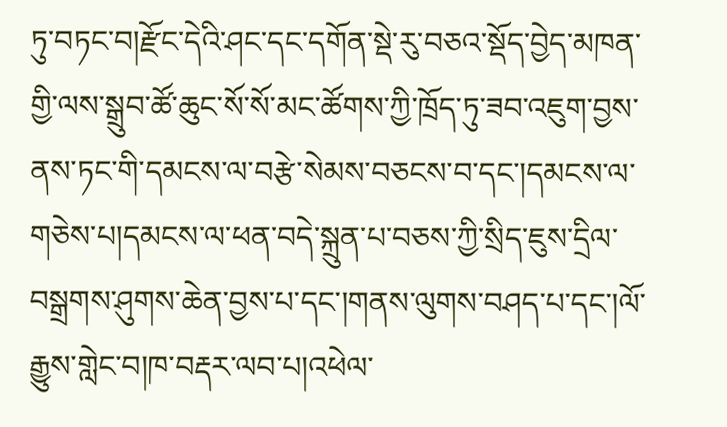ཏུ་བཏང་བ།རྫོང་དེའི་ཤང་དང་དགོན་སྡེ་རུ་བཅའ་སྡོད་བྱེད་མཁན་གྱི་ལས་སྒྲུབ་ཚོ་ཆུང་སོ་སོ་མང་ཚོགས་ཀྱི་ཁྲོད་ཏུ་ཟབ་འཇུག་བྱས་ནས་ཏང་གི་དམངས་ལ་བརྩེ་སེམས་བཅངས་བ་དང་།དམངས་ལ་གཅེས་པ།དམངས་ལ་ཕན་བདེ་སྐྲུན་པ་བཅས་ཀྱི་སྲིད་ཇུས་དྲིལ་བསྒྲགས་ཤུགས་ཆེན་བྱས་པ་དང་།གནས་ལུགས་བཤད་པ་དང་།ལོ་རྒྱུས་གླེང་བ།ཁ་བརྡར་ལབ་པ།འཕེལ་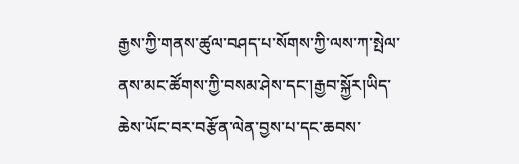རྒྱས་ཀྱི་གནས་ཚུལ་བཤད་པ་སོགས་ཀྱི་ལས་ཀ་སྤེལ་ནས་མང་ཚོགས་ཀྱི་བསམ་ཤེས་དང་།རྒྱབ་སྐྱོར།ཡིད་ཆེས་ཡོང་བར་བརྩོན་ལེན་བྱས་པ་དང་ཆབས་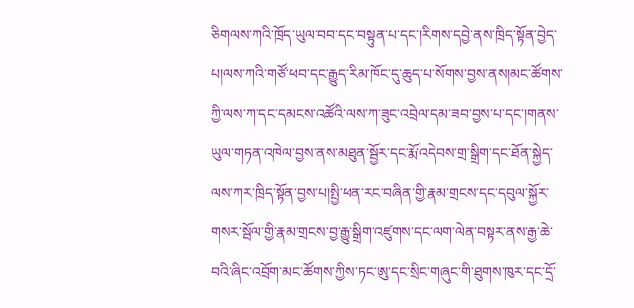ཅིགལས་ཀའི་ཁྲོད་ཡུལ་བབ་དང་བསྟུན་པ་དང་།རིགས་དབྱེ་ནས་ཁྲིད་སྟོན་བྱེད་པ།ལས་ཀའི་གཙོ་ཕབ་དང་རྒྱུད་རིམ་ཁོང་དུ་ཆུད་པ་སོགས་བྱས་ནས།མང་ཚོགས་ཀྱི་ལས་ཀ་དང་དམངས་འཚོའི་ལས་ཀ་ཟུང་འབྲེལ་དམ་ཟབ་བྱས་པ་དང་།གནས་ཡུལ་གཏན་འཁེལ་བྱས་ནས་མཐུན་སྦྱོར་དང་རྨོ་འདེབས་གྲ་སྒྲིག་དང་ཐོན་སྐྱེད་ལས་ཀར་ཁྲིད་སྟོན་བྱས་པ།སྤྱི་ཕན་རང་བཞིན་གྱི་རྣམ་གྲངས་དང་དབུལ་སྐྱོར་གསར་སྦོལ་གྱི་རྣམ་གྲངས་བྱ་རྒྱུ་སྒྲིག་འཛུགས་དང་ལག་ལེན་བསྟར་ནས་རྒྱ་ཆེ་བའི་ཞིང་འབྲོག་མང་ཚོགས་ཀྱིས་ཏང་ཨུ་དང་སྲིང་གཞུང་གི་ཐུགས་ཁུར་དང་དྲོ་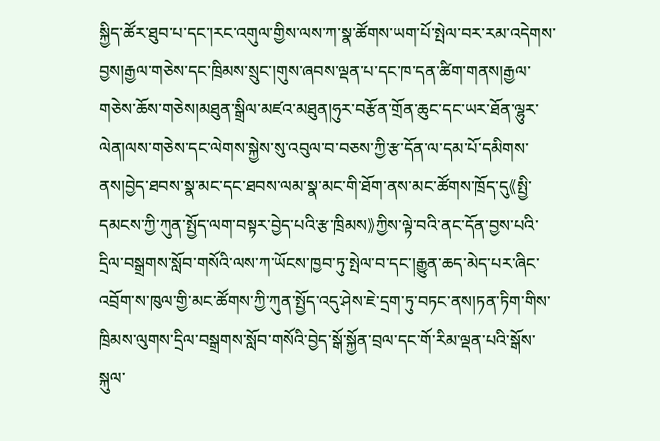སྐྱིད་ཚོར་ཐུབ་པ་དང་།རང་འགུལ་གྱིས་ལས་ཀ་སྣ་ཚོགས་ཡག་པོ་སྤེལ་བར་རམ་འདེགས་བྱས།རྒྱལ་གཅེས་དང་ཁྲིམས་སྲུང་།གུས་ཞབས་ལྡན་པ་དང་ཁ་དན་ཚིག་གནས།རྒྱལ་གཅེས་ཆོས་གཅེས།མཐུན་སྒྲིལ་མཛའ་མཐུན།ཧུར་བརྩོན་གྲོན་ཆུང་དང་ཡར་ཐོན་ལྷུར་ལེན།ལས་གཅེས་དང་ལེགས་སྐྱེས་སུ་འབུལ་བ་བཅས་ཀྱི་རྩ་དོན་ལ་དམ་པོ་དམིགས་ནས།བྱེད་ཐབས་སྣ་མང་དང་ཐབས་ལམ་སྣ་མང་གི་ཐོག་ནས་མང་ཚོགས་ཁྲོད་དུ《སྤྱི་དམངས་ཀྱི་ཀུན་སྤྱོད་ལག་བསྟར་བྱེད་པའི་རྩ་ཁྲིམས》ཀྱིས་ལྟེ་བའི་ནང་དོན་བྱས་པའི་དྲིལ་བསྒྲགས་སློབ་གསོའི་ལས་ཀ་ཡོངས་ཁྱབ་ཏུ་སྤེལ་བ་དང་།རྒྱུན་ཆད་མེད་པར་ཞིང་འབྲོག་ས་ཁུལ་གྱི་མང་ཚོགས་ཀྱི་ཀུན་སྤྱོད་འདུ་ཤེས་ཇེ་དྲག་ཏུ་བཏང་ནས།ཏན་ཏིག་གིས་ཁྲིམས་ལུགས་དྲིལ་བསྒྲགས་སློབ་གསོའི་བྱེད་སྒོ་སྐྱོན་བྲལ་དང་གོ་རིམ་ལྡན་པའི་སྒོས་སྐུལ་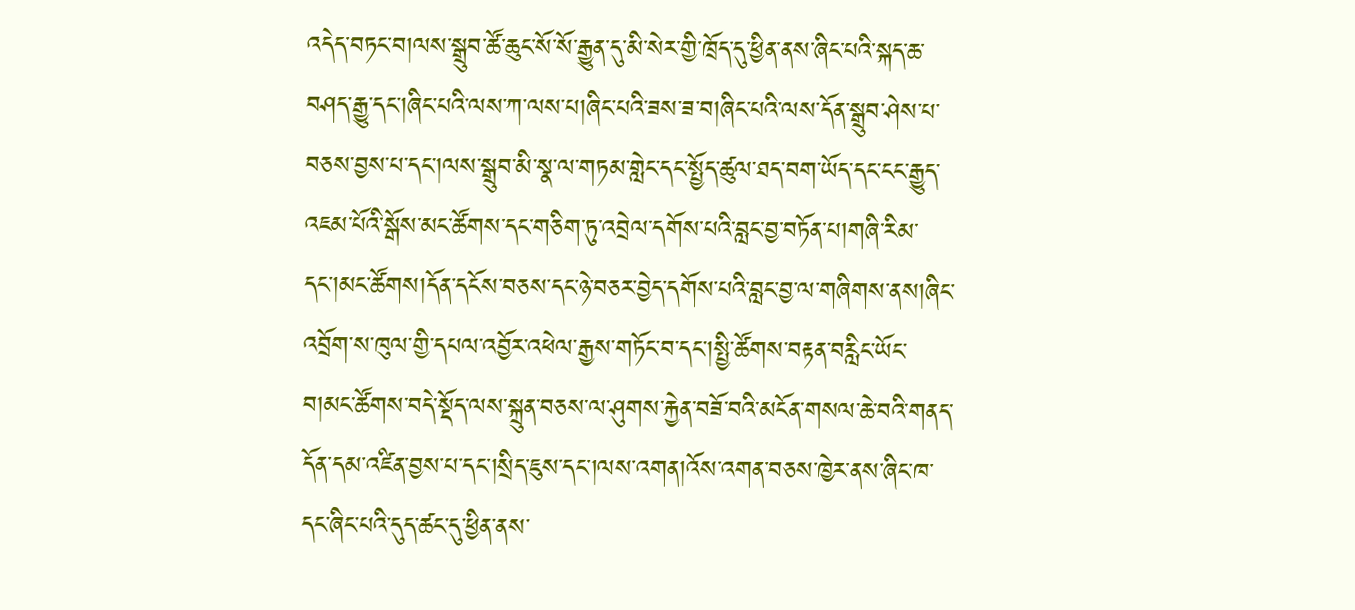འདེད་བཏང་བ།ལས་སྒྲུབ་ཚོ་ཆུང་སོ་སོ་རྒྱུན་དུ་མི་སེར་གྱི་ཁྲོད་དུ་ཕྱིན་ནས་ཞིང་པའི་སྐད་ཆ་བཤད་རྒྱུ་དང་།ཞིང་པའི་ལས་ཀ་ལས་པ།ཞིང་པའི་ཟས་ཟ་བ།ཞིང་པའི་ལས་དོན་སྒྲུབ་ཤེས་པ་བཅས་བྱས་པ་དང་།ལས་སྒྲུབ་མི་སྣ་ལ་གཏམ་གླེང་དང་སྤྱོད་ཚུལ་ཐད་བག་ཡོད་དང་ངང་རྒྱུད་འཇམ་པོའི་སྒོས་མང་ཚོགས་དང་གཅིག་ཏུ་འབྲེལ་དགོས་པའི་བླང་བྱ་བཏོན་པ།གཞི་རིམ་དང་།མང་ཚོགས།དོན་དངོས་བཅས་དང་ཉེ་བཅར་བྱེད་དགོས་པའི་བླང་བྱ་ལ་གཞིགས་ནས།ཞིང་འབྲོག་ས་ཁུལ་གྱི་དཔལ་འབྱོར་འཕེལ་རྒྱས་གཏོང་བ་དང་།སྤྱི་ཚོགས་བརྟན་བརླིང་ཡོང་བ།མང་ཚོགས་བདེ་སྡོད་ལས་སྐྲུན་བཅས་ལ་ཤུགས་རྐྱེན་བཟོ་བའི་མངོན་གསལ་ཆེ་བའི་གནད་དོན་དམ་འཛིན་བྱས་པ་དང་།སྲིད་ཇུས་དང་།ལས་འགན།འོས་འགན་བཅས་ཁྱེར་ནས་ཞིང་ཁ་དང་ཞིང་པའི་དུད་ཚང་དུ་ཕྱིན་ནས་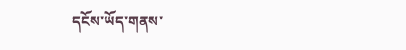དངོས་ཡོད་གནས་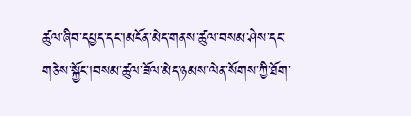ཚུལ་ཞིབ་དཔྱད་དང་།མངོན་མེད་གནས་ཚུལ་བསམ་ཤེས་དང་གཅེས་སྐྱོང་།བསམ་ཚུལ་ཟོལ་མེད་ཉམས་ལེན་སོགས་ཀྱི་ཐོག་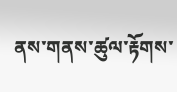ནས་གནས་ཚུལ་རྟོགས་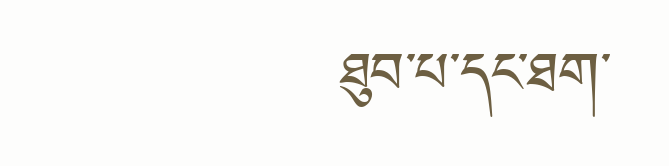ཐུབ་པ་དང་ཐག་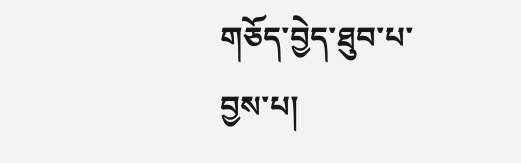གཅོད་བྱེད་ཐུབ་པ་བྱས་པ།